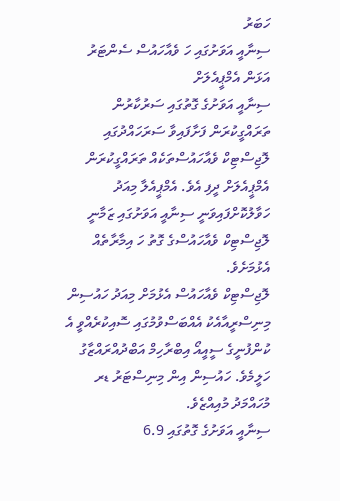ހަބަރު
ސިނާއީ އަވަށުގައި ހަ ވެއާހައުސް ސެންޓަރު އަޅަން އެމްޕީއެލަށް
ސިނާއީ އަވަށުގެ ގޮތުގައި ސަރުކާރުން ތަރައްގީކުރަން ފަށާފައިވާ ސަރަހައްދުގައި ލޮޖިސްޓިކް ވެއާހައުސްތަކެއް ތަރައްގީކުރަން އެމްޕީއެލަށް ދީފި އެވެ. އެމްޕީއެލާ މިއަދު ހަވާލުކޮށްފައިވަނީ ސިނާއީ އަވަށުގައި ޒަމާނީ ލޮޖިސްޓިކް ވެއާހައުސްގެ ގޮތު ހަ އިމާރާތެއް އެޅުމަށެވެ.
ލޮޖިސްޓިކް ވެއާހައުސް އެޅުމަށް މިއަދު ހައުސިން މިނިސްރީއާއެކު އެއްބަސްވުމުގައި ސޮއިކުރެއްވީ އެ ކުންފުނީގެ ސީއީއޯ އިބްރާހިމް އަބްދުއްރައްޒާގު ހަލީމެވެ. ހައުސިން އިން މިނިސްޓަރު ޑރ މުހައްމަދު މުއިއްޒެވެ.
ސިނާއީ އަވަށުގެ ގޮތުގައި 6.9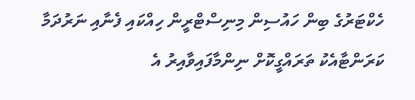ހެކްޓަރުގެ ބިން ހައުސިން މިނިސްޓްރީން ހިއްކައި ފެނާއި ނަރުދަމާ ކަރަންޓާއެކު ތަރައްގީކޮށް ނިންމާފައިވާއިރު އެ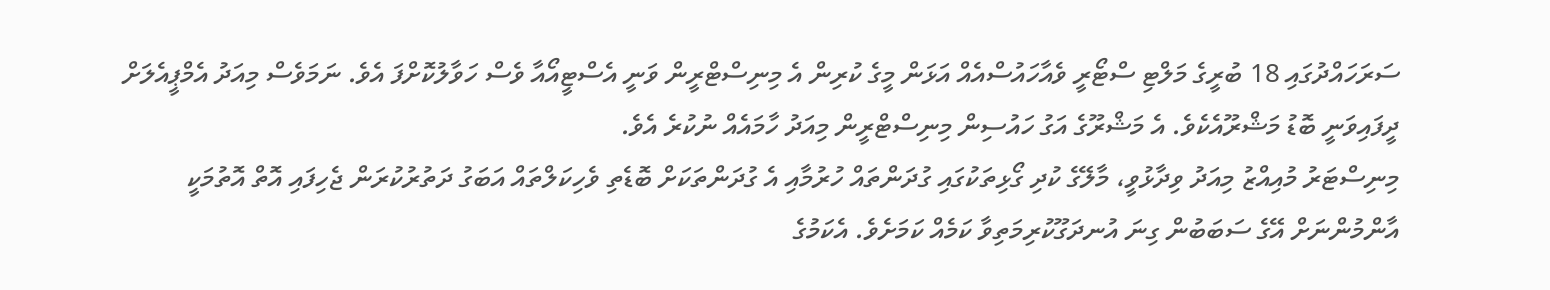ސަރަހައްދުގައި 18 ބުރީގެ މަލްޓި ސްޓޯރީ ވެއާހައުސްއެއް އަޅަން މީގެ ކުރިން އެ މިނިސްޓްރީން ވަނީ އެސްޓީއޯއާ ވެސް ހަވާލުކޮށްފަ އެވެ. ނަމަވެސް މިއަދު އެމްޕީއެލަށް ދީފައިވަނީ ބޮޑު މަޝްރޫއެކެވެ. އެ މަޝްރޫގެ އަގު ހައުސިން މިނިސްޓްރީން މިއަދު ހާމައެއް ނުކުރެ އެވެ.
މިނިސްޓަރު މުއިއްޒު މިއަދު ވިދާޅުވީ، މާލޭގެ ކުދި ގޯޅިތަކުގައި ގުދަންތައް ހުރުމާއި އެ ގުދަންތަކަށް ބޮޑެތި ވެހިކަލްތައް އަބަގު ދަތުރުކުރަން ޖެހިފައި އޮތް އޮތުމަކީ އާންމުންނަށް އޭގެ ސަބަބުން ގިނަ އުނދަގޫކުރިމަތިވާ ކަމެއް ކަމަށެވެ. އެކަމުގެ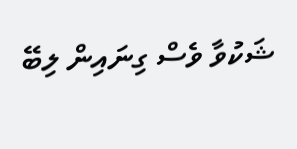ޝަކުވާ ވެސް ގިނައިން ލިބޭ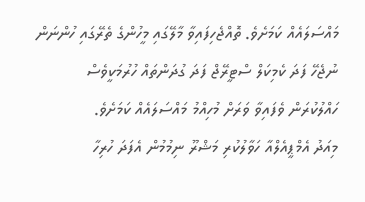މައްސަލައެއް ކަމަށެވެ. ތޮއްޖެހިފައިވާ މާލޭގައި މީހުންގެ ތެރޭގައި ހުންނަން ނުޖެހޭ ފަދަ ކެމިކަލް ސްޓީރޭޖް ފަދަ ގުދަންތައް ހުރުމަކީވެސް ހައްލުކުރަން ވެފައިވާ ވަރަށް މުހިއްމު މައްސަލައެއް ކަމަށެވެ.
މިއަދު އެމްޕީއެލްއާ ހަވާލުކުރި މަޝްރޫ ނިމުމުން އެފަދަ ހުރިހާ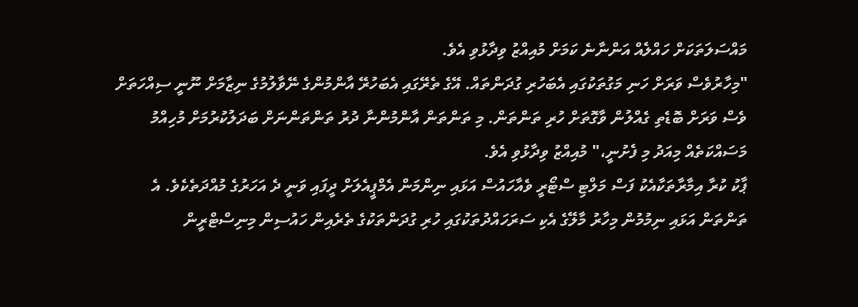މައްސަލަތަކަށް ހައްލެއް އަންނާނެ ކަމަށް މުއިއްޒު ވިދާޅުވި އެވެ.
"މިހާރުވެސް ވަރަށް ހަނި މަގުތަކުގައި އެބަހުރި ގުދަންތައް. އޭގެ ތެރޭގައި އެބަހުރޭ އާންމުންގެ ނޭވާލުމުގެ ނިޒާމަށް ނޫނީ ސިއްހަތަށް ވެސް ވަރަށް ބޮޑެތި ގެއްލުން ވާގޮތަށް ހުރި ތަންތަން. މި ތަންތަން އާންމުންނާ ދުރު ތަންތަންނަށް ބަދަލުކުރުމަށް މުހިއްމު މަސައްކަތެއް މިއަދު މި ފެށުނީ،" މުއިއްޒު ވިދާޅުވި އެވެ.
ޕާކު ކުރާ އިމާރާތަކާއެކު ފަސް މަލްޓި ސްޓޯރީ ވެއާހައުސް އަޅައި ނިންމަން އެމްޕީއެލަށް ދީފައި ވަނީ ދެ އަހަރުގެ މުއްދަތެކެވެ. އެ ތަންތަން އަޅައި ނިމުމުން މިހާރު މާލޭގެ އެކި ސަރަހައްދުތަކުގައި ހުރި ގުދަންތަކުގެ ތެރެއިން ހައުސިން މިނިސްޓްރީން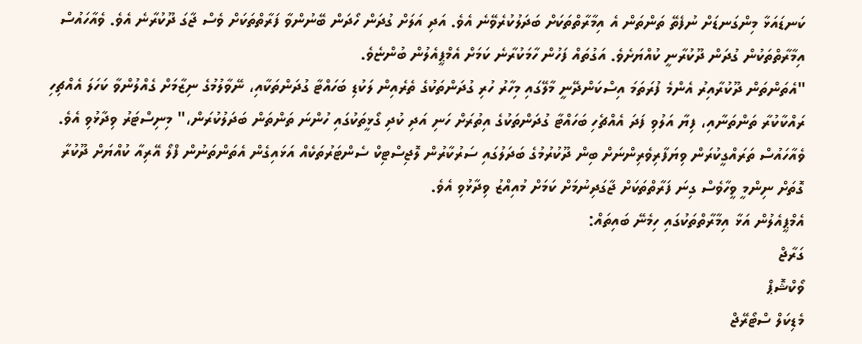ކަނޑައަޅާ މިންގަނޑަށް ނުފެތޭ ތަންތަން އެ އިމާރާތްތަކަށް ބަދަލުކުރެވޭނެ އެވެ. އަދި އަލަށް ގުދަން ހޯދަން ބޭނުންވާ ފަރާތްތަކަށް ވެސް ޖާގަ ދޫކުރާނެ އެވެ. ވެއާހައުސް އިމާރާތްތަކުން ގުދަން ދޫކުރާނީ ކުއްޔަށެވެ. އަގުތައް ފަހުން ހާމަކުރާނެ ކަމަށް އެމްޕީއެލުން ބުންޏެވެ.
"އެތަންތަން ދޫކުރާއިރު އެންމެ ފުރަތަމަ އިސްކަންދޭނީ މާލޭގައި މިހާރު ހުރި ގުދަންތަކުގެ ތެރެއިން ލަކުޑި ބަހައްޓާ ގުދަންތަކާއި، ނޭވާލުމުގެ ނިޒާމަށް ގެއްލުންވާ ކަހަލަ އެއްޗިހި ރައްކާކުރާ ތަންތަނާއި، ފިޔާ އަލުވި ފަދަ އެއްޗެހި ބަހައްޓާ ގުދަންތަކުގެ އިތުރަށް ހަނި އަދި ކުދި ގޯޅީތަކުގައި ހުންނަ ތަންތަން ބަދަލުކުރަން،" މިނިސްޓަރު ވިދާޅުވި އެވެ.
ވެއާހައުސް ތަރައްގީކުރަން ވިޔަފާރިވެރިންނަށް ބިން ދޫކުރުމުގެ ބަދަލުގައި ސަރުކާރުން ލޮޖިސްޓިކް ސެންޓަރުތަކެއް އަޅައިގެން އެތަންތަނުން ފްލޯ އޭރިއާ ކުއްޔަށް ދޫކުރާ ގޮތަށް ނިންމީ ވީހާވެސް ގިނަ ފަރާތްތަކަށް ޖާގަދިނުމަށް ކަމަށް މުއިއްޒު ވިދާޅުވި އެވެ.
އެމްޕީއެލުން އަޅާ އިމާރާތްތަކުގައި ހިމެނޭ ބައިތައް:
ގަރާޖް
ވޯކްޝޮޕް
މެޑިކަލް ސްޓޯރޭޖް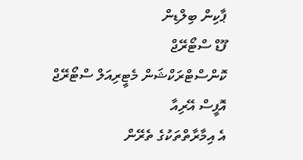ޕާކިން ބިލްޑިން
ފޫޑް ސްޓޯރޭޖް
ކޮންސްޓްރަކްޝަން މެޓީރިއަލް ސްޓޯރޭޖް
އޮފީސް އޭރިއާ
އެ އިމާރާތްތަކުގެ ތެރޭން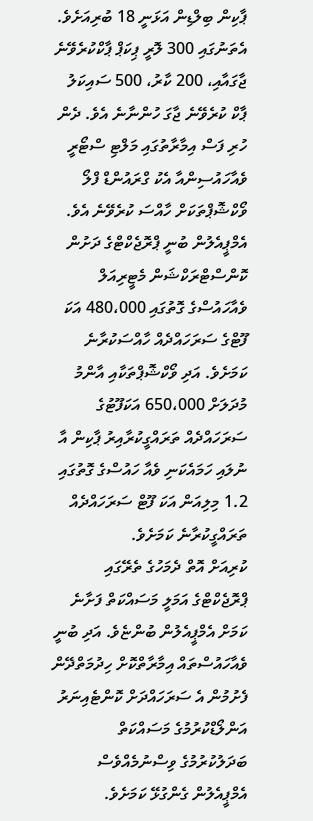ޕާކިން ބިލްޑިން އަޅަނީ 18 ބުރިއަށެވެ. އެތަނުގައި 300 ލޮރީ ޕިކަޕް ޕާކްކުރެވޭނެ ޖާގައާއި، 200 ކާރު، 500 ސައިކަލު ޕާކް ކުރެވޭނެ ޖާގަ ހުންނާނެ އެވެ. ދެން ހުރި ފަސް އިމާރާތުގައި މަލްޓި ސްޓޯރީ ވެއާހައުސިންއާ އެކު ގްރައުންޑް ފްލޯ ވޯކްޝޮޕްތަކަށް ހާއްސަ ކުރެވޭނެ އެވެ.
އެމްޕީއެލުން ބުނީ ޕްރޮޖެކްޓްގެ ދަށުން ކޮންސްޓްރަކްޝަން މެޓީރިއަލް ވެއާހައުސްގެ ގޮތުގައި 480،000 އަކަ ފޫޓްގެ ސަރަހައްދެއް ހާއްސަކުރާނެ ކަމަށެވެ. އަދި ވޯކްޝޮޕްތަކާއި އާންމު މުދަލަށް 650،000 އަކަފޫޓުގެ ސަރަހައްދެއް ތަރައްގީކުރާއިރު ޕާކިން އާ ނުލައި ހަމައެކަނި ވެއާ ހައުސްގެ ގޮތުގައި 1.2 މިލިއަން އަކަ ފޫޓް ސަރަހައްދެއް ތަރައްގީކުރާނެ ކަމަށެވެ.
ކުރިއަށް އޮތް ދެމަހުގެ ތެރޭގައި ޕްރޮޖެކްޓްގެ އަމަލީ މަސައްކަތް ފަށާނެ ކަމަށް އެމްޕީއެލުން ބުންޏެވެ. އަދި ބުނީ ވެއާހައުސްތައް އިމާރާތްކޮށް ހިދުމަތްދޭން ފެށުމުން އެ ސަރަހައްދަށް ކޮންޓެއިނަރު އަންލޯޑްކުރުމުގެ މަސައްކަތް ބަދަލުކުރުމުގެ ވިސްނުމެއްވެސް އެމްޕީއެލުން ގެންގުޅޭ ކަމަށެވެ.